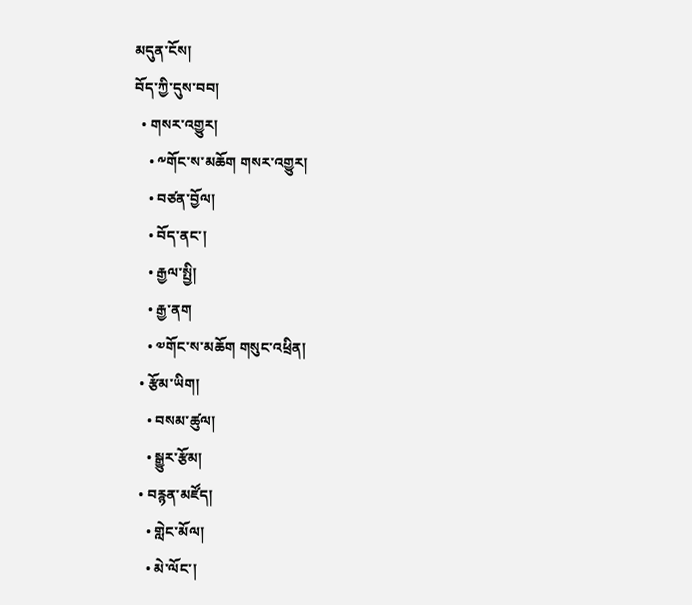མདུན་ངོས།
བོད་ཀྱི་དུས་བབ།
  • གསར་འགྱུར།
    • ༸གོང་ས་མཆོག གསར་འགྱུར།
    • བཙན་བྱོལ།
    • བོད་ནང་།
    • རྒྱལ་སྤྱི།
    • རྒྱ་ནག
    • ༧གོང་ས་མཆོག གསུང་འཕྲིན།
  • རྩོམ་ཡིག།
    • བསམ་ཚུལ།
    • སྒྱུར་རྩོམ།
  • བརྙན་མཛོད།
    • གླེང་མོལ།
    • མེ་ལོང་།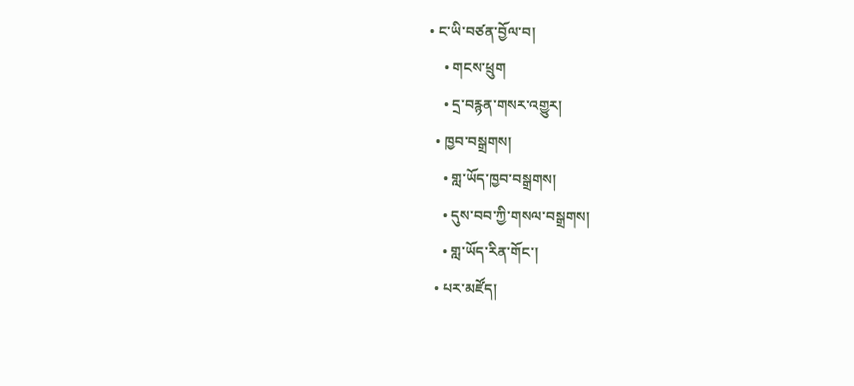• ང་ཡི་བཙན་བྱོལ་བ།
    • གངས་ཕྲུག
    • དྲ་བརྙན་གསར་འགྱུར།
  • ཁྱབ་བསྒྲགས།
    • གླ་ཡོད་ཁྱབ་བསྒྲགས།
    • དུས་བབ་ཀྱི་གསལ་བསྒྲགས།
    • གླ་ཡོད་རིན་གོང་།
  • པར་མཛོད།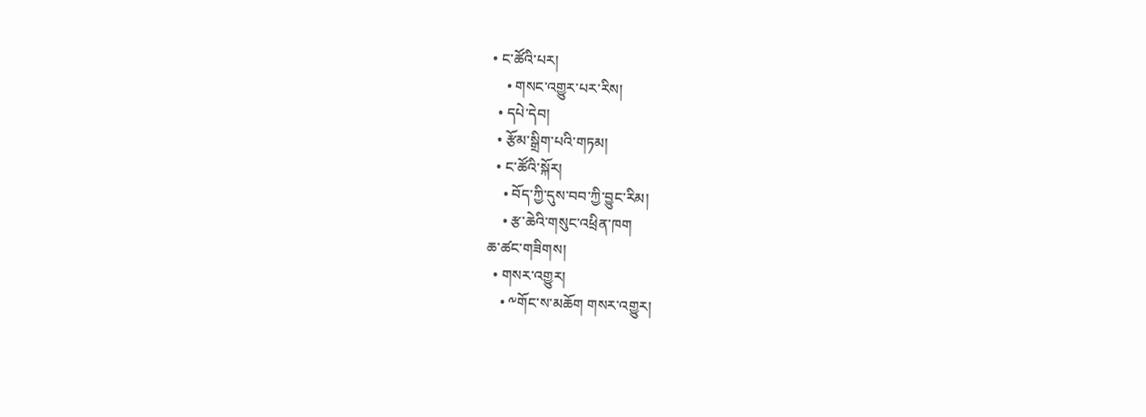• ང་ཚོའི་པར།
    • གསང་འགྱུར་པར་རིས།
  • དཔེ་དེབ།
  • རྩོམ་སྒྲིག་པའི་གཏམ།
  • ང་ཚོའི་སྐོར།
    • བོད་ཀྱི་དུས་བབ་ཀྱི་བྱུང་རིམ།
    • རྩ་ཆེའི་གསུང་འཕྲིན་ཁག
ཆ་ཚང་གཟིགས།
  • གསར་འགྱུར།
    • ༸གོང་ས་མཆོག གསར་འགྱུར།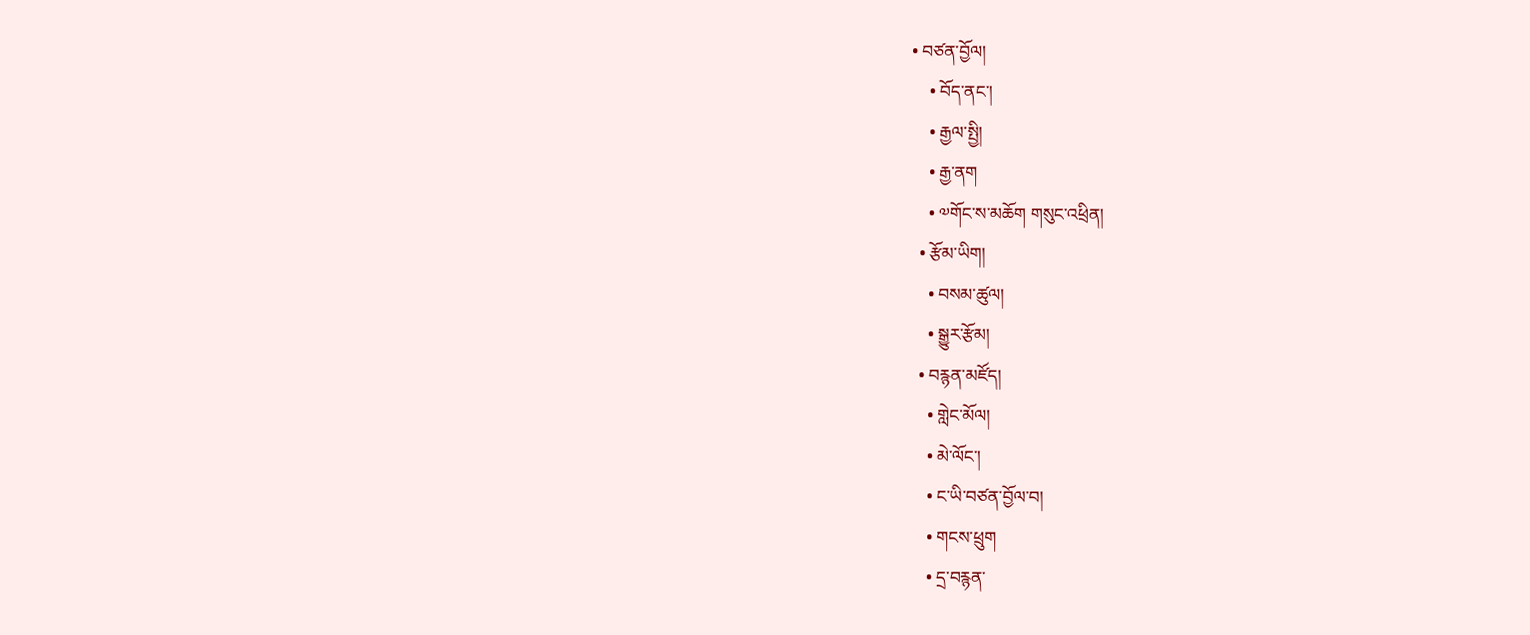• བཙན་བྱོལ།
    • བོད་ནང་།
    • རྒྱལ་སྤྱི།
    • རྒྱ་ནག
    • ༧གོང་ས་མཆོག གསུང་འཕྲིན།
  • རྩོམ་ཡིག།
    • བསམ་ཚུལ།
    • སྒྱུར་རྩོམ།
  • བརྙན་མཛོད།
    • གླེང་མོལ།
    • མེ་ལོང་།
    • ང་ཡི་བཙན་བྱོལ་བ།
    • གངས་ཕྲུག
    • དྲ་བརྙན་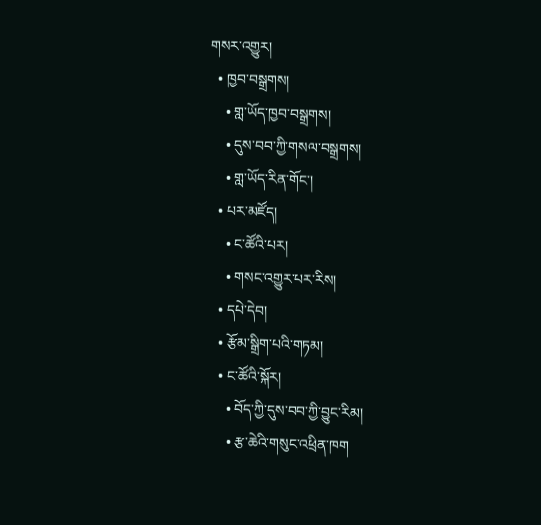གསར་འགྱུར།
  • ཁྱབ་བསྒྲགས།
    • གླ་ཡོད་ཁྱབ་བསྒྲགས།
    • དུས་བབ་ཀྱི་གསལ་བསྒྲགས།
    • གླ་ཡོད་རིན་གོང་།
  • པར་མཛོད།
    • ང་ཚོའི་པར།
    • གསང་འགྱུར་པར་རིས།
  • དཔེ་དེབ།
  • རྩོམ་སྒྲིག་པའི་གཏམ།
  • ང་ཚོའི་སྐོར།
    • བོད་ཀྱི་དུས་བབ་ཀྱི་བྱུང་རིམ།
    • རྩ་ཆེའི་གསུང་འཕྲིན་ཁག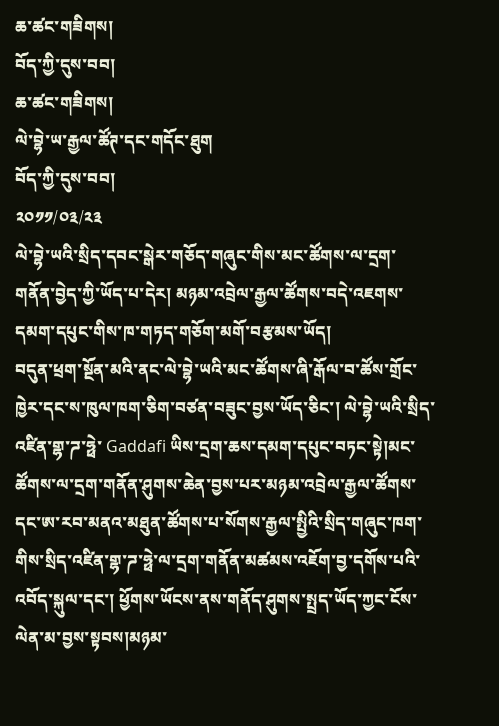ཆ་ཚང་གཟིགས།
བོད་ཀྱི་དུས་བབ།
ཆ་ཚང་གཟིགས།
ལེ་བྷེ་ཡ་རྒྱལ་ཚོཊ་དང་གདོང་ཐུག
བོད་ཀྱི་དུས་བབ།
༢༠༡༡/༠༣/༢༣
ལེ་བྷེ་ཡའི་སྲིད་དབང་སྒེར་གཅོད་གཞུང་གིས་མང་ཚོགས་ལ་དྲག་གནོན་བྱེད་ཀྱི་ཡོད་པ་དེར། མཉམ་འབྲེལ་རྒྱལ་ཚོགས་བདེ་འཇགས་དམག་དཔུང་གིས་ཁ་གཏད་གཅོག་མགོ་བརྩམས་ཡོད།
བདུན་ཕྲག་སྔོན་མའི་ནང་ལེ་བྷེ་ཡའི་མང་ཚོགས་ཞི་རྒོལ་བ་ཚོས་གྲོང་ཁྱེར་དང་ས་ཁུལ་ཁག་ཅིག་བཙན་བཟུང་བྱས་ཡོད་ཅིང་། ལེ་བྷེ་ཡའི་སྲིད་འཛིན་གྷ་ཌ་ཧྥེ་ Gaddafi ཡིས་དྲག་ཆས་དམག་དཔུང་བཏང་སྟེ།མང་ཚོགས་ལ་དྲག་གནོན་ཤུགས་ཆེན་བྱས་པར་མཉམ་འབྲེལ་རྒྱལ་ཚོགས་དང་ཨ་རབ་མནའ་མཐུན་ཚོགས་པ་སོགས་རྒྱལ་སྤྱིའི་སྲིད་གཞུང་ཁག་གིས་སྲིད་འཛིན་གྷ་ཌ་ཧྥེ་ལ་དྲག་གནོན་མཚམས་འཇོག་བྱ་དགོས་པའི་འབོད་སྐུལ་དང་། ཕྱོགས་ཡོངས་ནས་གནོད་ཤུགས་སྤྲད་ཡོད་ཀྱང་ངོས་ལེན་མ་བྱས་སྟབས།མཉམ་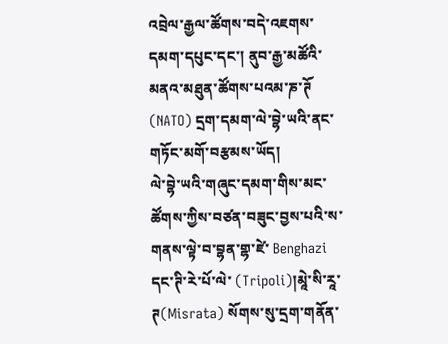འབྲེལ་རྒྱལ་ཚོགས་བདེ་འཇགས་དམག་དཔུང་དང་། ནུབ་རྒྱ་མཚོའི་མནའ་མཐུན་ཚོགས་པའམ་ཎ་ཊོ (NATO) དྲག་དམག་ལེ་བྷེ་ཡའི་ནང་གཏོང་མགོ་བརྩམས་ཡོད།
ལེ་བྷེ་ཡའི་གཞུང་དམག་གིས་མང་ཚོགས་ཀྱིས་བཙན་བཟུང་བྱས་པའི་ས་གནས་ལྟེ་བ་བྷན་གྷ་ཛེ་ Benghazi དང་ཊི་རེ་པོ་ལེ་ (Tripoli)།མཱེ་སི་རཱ་ཊ(Misrata) སོགས་སུ་དྲག་གནོན་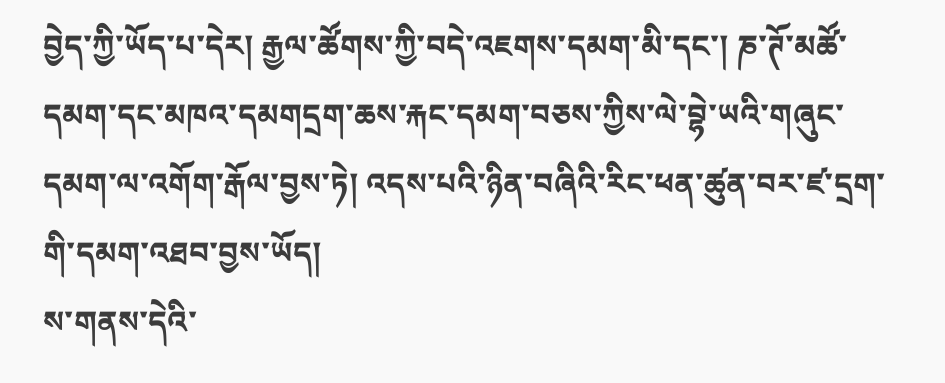བྱེད་ཀྱི་ཡོད་པ་དེར། རྒྱལ་ཚོགས་ཀྱི་བདེ་འཇགས་དམག་མི་དང་། ཎ་ཊོ་མཚོ་དམག་དང་མཁའ་དམགདྲག་ཆས་རྐང་དམག་བཅས་ཀྱིས་ལེ་བྷེ་ཡའི་གཞུང་དམག་ལ་འགོག་རྒོལ་བྱས་ཏེ། འདས་པའི་ཉིན་བཞིའི་རིང་ཕན་ཚུན་བར་ཛ་དྲག་གི་དམག་འཐབ་བྱས་ཡོད།
ས་གནས་དེའི་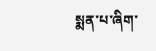སྨན་པ་ཞིག་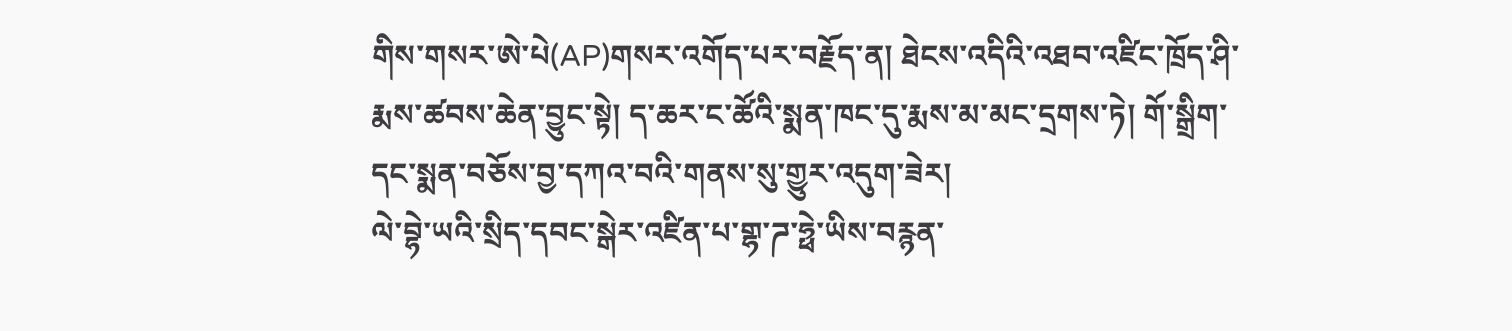གིས་གསར་ཨེ་པེ(AP)གསར་འགོད་པར་བརྗོད་ན། ཐེངས་འདིའི་འཐབ་འཛིང་ཁྲོད་ཤི་རྨས་ཚབས་ཆེན་བྱུང་སྟེ། ད་ཆར་ང་ཚོའི་སྨན་ཁང་དུ་རྨས་མ་མང་དྲགས་ཏེ། གོ་སྒྲིག་དང་སྨན་བཅོས་བྱ་དཀའ་བའི་གནས་སུ་གྱུར་འདུག་ཟེར།
ལེ་བྷེ་ཡའི་སྲིད་དབང་སྒེར་འཛིན་པ་གྷ་ཌ་ཧྥེ་ཡིས་བརྙན་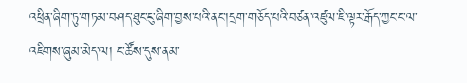འཕྲིན་ཞིག་ཏུ་གཏམ་བཤད་ཐུང་ངུ་ཞིག་བྱས་པའི་ནང་།དྲག་གཅོད་པའི་བཙན་འཛུལ་ཇི་ལྟར་རྒོད་ཀྱང་ང་ལ་འཇིགས་ཞུམ་མེད་ལ། ང་ཚོས་དུས་ནམ་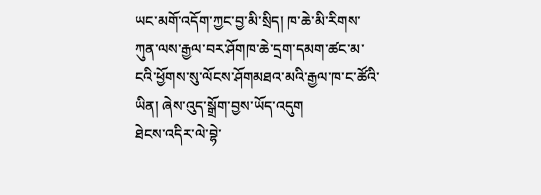ཡང་མགོ་འདོག་ཀྱང་བྱ་མི་སྲིད། ཁ་ཆེ་མི་རིགས་ཀུན་ལས་རྒྱལ་བར་ཤོགཁ་ཆེ་དྲག་དམག་ཚང་མ་ངའི་ཕྱོགས་སུ་ལོངས་ཤོགམཐའ་མའི་རྒྱལ་ཁ་ང་ཚོའི་ཡིན། ཞེས་འུད་སྒྲོག་བྱས་ཡོད་འདུག
ཐེངས་འདིར་ལེ་བྷེ་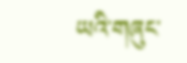ཡའི་གཞུང་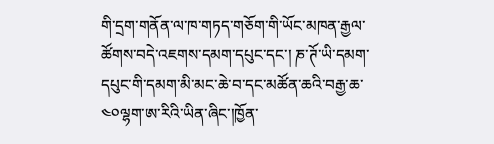གི་དྲག་གནོན་ལ་ཁ་གཏད་གཅོག་གི་ཡོང་མཁན་རྒྱལ་ཚོགས་བདེ་འཇགས་དམག་དཔུང་དང་། ཎ་ཊོ་ཡི་དམག་དཔུང་གི་དམག་མི་མང་ཆེ་བ་དང་མཚོན་ཆའི་བརྒྱ་ཆ་༤༠ལྷག་ཨ་རིའི་ཡིན་ཞིང་།ཁྱོན་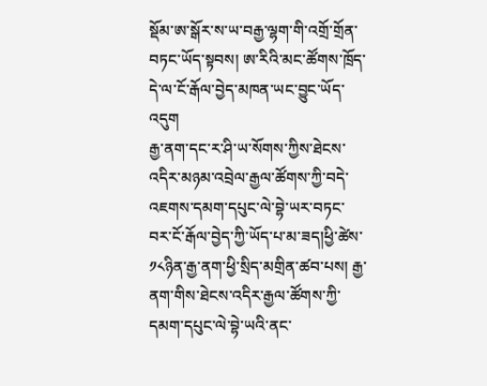སྡོམ་ཨ་སྒོར་ས་ཡ་བརྒྱ་ལྷག་གི་འགྲོ་གྲོན་བཏང་ཡོད་སྟབས། ཨ་རིའི་མང་ཚོགས་ཁྲོད་དེ་ལ་ངོ་རྒོལ་བྱེད་མཁན་ཡང་བྱུང་ཡོད་འདུག
རྒྱ་ནག་དང་ར་ཤི་ཡ་སོགས་ཀྱིས་ཐེངས་འདིར་མཉམ་འབྲེལ་རྒྱལ་ཚོགས་ཀྱི་བདེ་འཇགས་དམག་དཔུང་ལེ་བྷེ་ཡར་བཏང་བར་ངོ་རྒོལ་བྱེད་ཀྱི་ཡོད་པ་མ་ཟད།ཕྱི་ཚེས་༡༨ཉིན་རྒྱ་ནག་ཕྱི་སྲིད་མགྲིན་ཚབ་པས། རྒྱ་ནག་གིས་ཐེངས་འདིར་རྒྱལ་ཚོགས་ཀྱི་དམག་དཔུང་ལེ་བྷེ་ཡའི་ནང་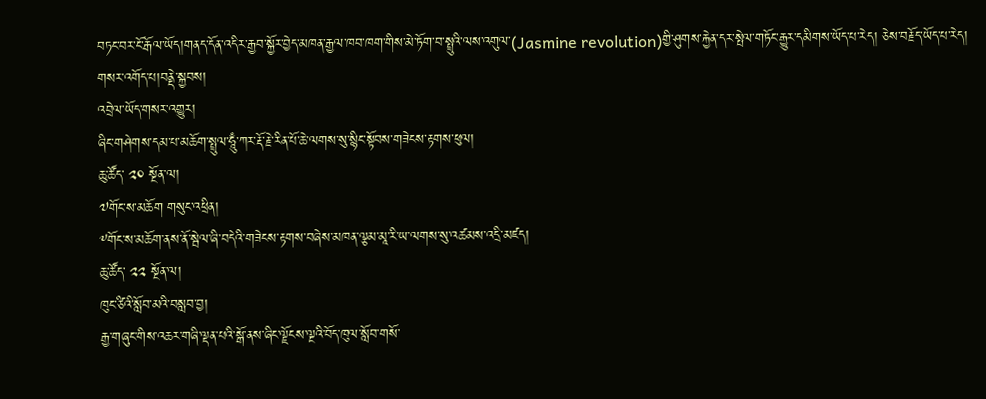བཏང་བར་ངོ་རྒོལ་ཡོད།གནད་དོན་འདིར་རྒྱབ་སྐྱོར་བྱེད་མཁན་རྒྱལ་ཁབ་ཁག་གིས་མེ་ཏོག་བ་སྤྲུའི་ལས་འགུལ་(Jasmine revolution)གྱི་ཤུགས་རྐྱེན་དར་སྤེལ་གཏོང་རྒྱུར་དམིགས་ཡོད་པ་རེད། ཅེས་བརྗོད་ཡོད་པ་རེད།
གསར་འགོད་པ།བནྡེ་སྐྱབས།
འབྲེལ་ཡོད་གསར་འགྱུར།
ཞིང་གཤེགས་དམ་པ་མཆོག་སྤྲུལ་ཧཱུྃ་ཀར་རྡོ་རྗེ་རིན་པོ་ཆེ་ལགས་སུ་སྙིང་སྟོབས་གཟེངས་རྟགས་ཕུལ།
ཆུ་ཚོད་ ༢༠ སྔོན་ལ།
༧གོང་ས་མཆོག གསུང་འཕྲིན།
༸གོང་ས་མཆོག་ནས་ནོ་སྦེལ་ཞི་བདེའི་གཟེངས་རྟགས་བཞེས་མཁན་ལྕམ་མཱ་རི་ཡ་ལགས་སུ་འཚམས་འདྲི་མཛད།
ཆུ་ཚོད་ ༢༢ སྔོན་ལ།
ཁུང་ཙིའི་སློབ་མའི་བསླབ་བྱ།
རྒྱ་གཞུང་གིས་འཆར་གཞི་ལྡན་པའི་སྒོ་ནས་ཞིང་ལྗོངས་ལྔའི་བོད་ཁུལ་སློབ་གསོ་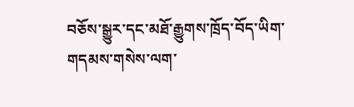བཅོས་སྒྱུར་དང་མཐོ་རྒྱུགས་ཁྲོད་བོད་ཡིག་གདམས་གསེས་ལག་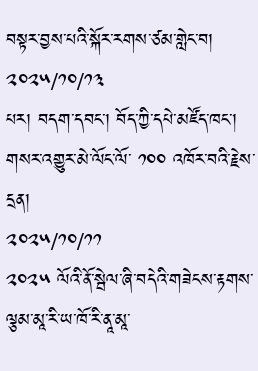བསྟར་བྱས་པའི་སྐོར་རགས་ཙམ་གླེང་བ།
༢༠༢༥/༡༠/༡༣
པར། བདག་དབང་། བོད་ཀྱི་དཔེ་མཛོད་ཁང་།
གསར་འགྱུར་མེ་ལོང་ལོ་ ༡༠༠ འཁོར་བའི་རྗེས་དྲན།
༢༠༢༥/༡༠/༡༡
༢༠༢༥ ལོའི་ནོ་སྦེལ་ཞི་བདེའི་གཟེངས་རྟགས་ལྕམ་མཱ་རི་ཡ་ཁོ་རི་ནཱ་མཱ་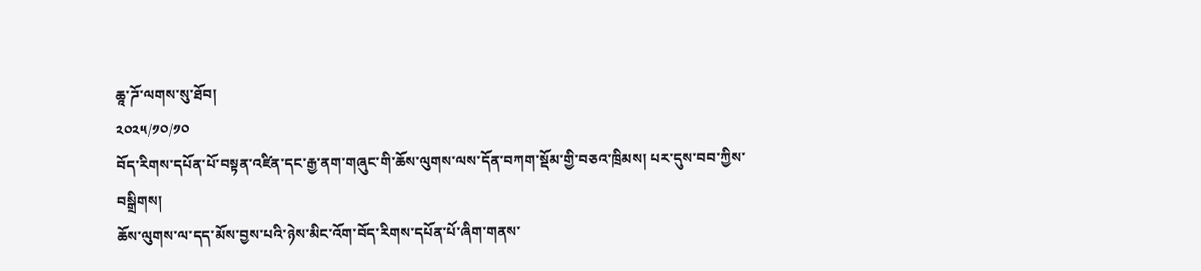ཆཱ་ཌོ་ལགས་སུ་ཐོབ།
༢༠༢༥/༡༠/༡༠
བོད་རིགས་དཔོན་པོ་བསྟན་འཛིན་དང་རྒྱ་ནག་གཞུང་གི་ཆོས་ལུགས་ལས་དོན་བཀག་སྡོམ་གྱི་བཅའ་ཁྲིམས། པར་དུས་བབ་ཀྱིས་བསྒྲིགས།
ཆོས་ལུགས་ལ་དད་མོས་བྱས་པའི་ཉེས་མིང་འོག་བོད་རིགས་དཔོན་པོ་ཞིག་གནས་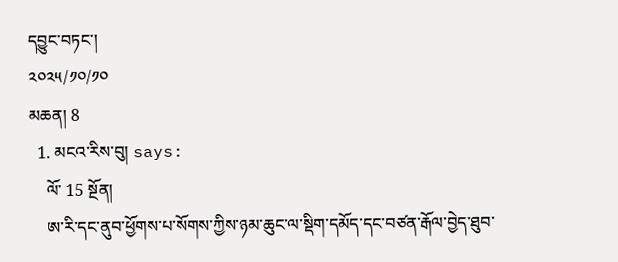དབྱུང་བཏང་།
༢༠༢༥/༡༠/༡༠
མཆན། 8
  1. མངའ་རིས་བུ། says:
    ལོ་ 15 སྔོན།
    ཨ་རི་དང་ནུབ་ཕྱོགས་པ་སོགས་ཀྱིས་ཉམ་ཆུང་ལ་སྡིག་དམོད་དང་བཙན་རྒོལ་བྱེད་ཐུབ་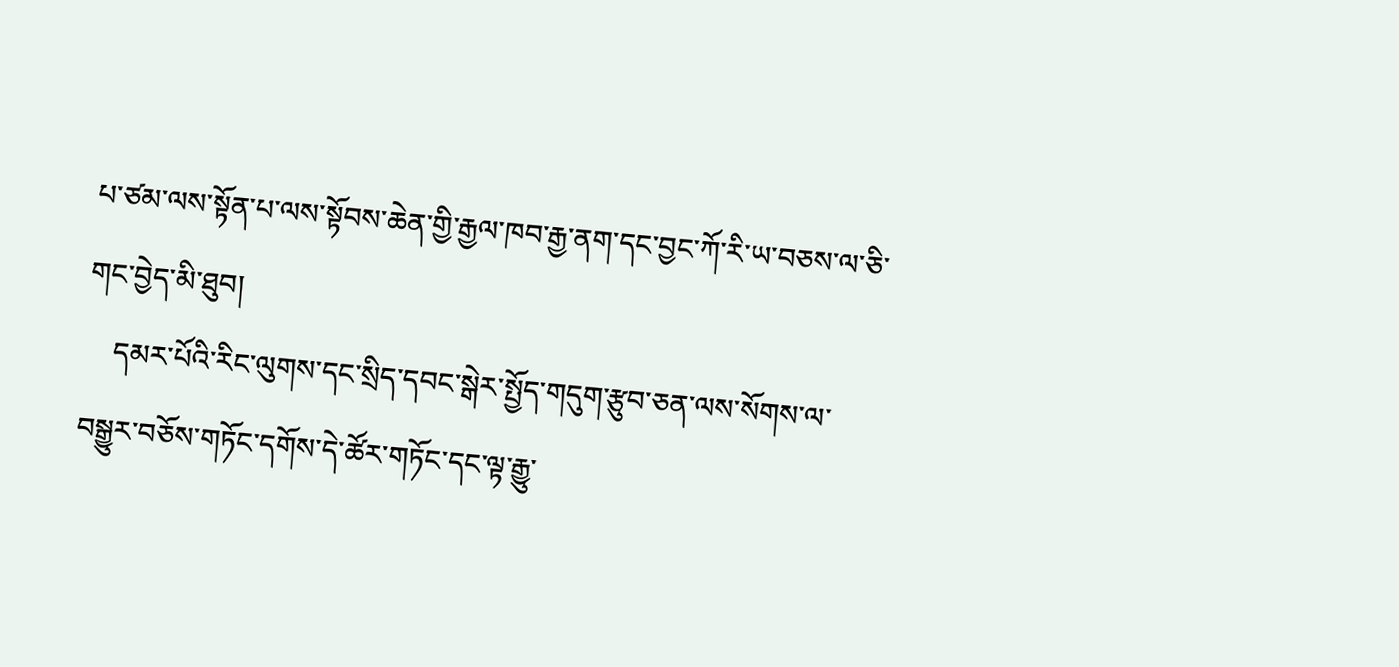པ་ཙམ་ལས་སྟོན་པ་ལས་སྟོབས་ཆེན་གྱི་རྒྱལ་ཁབ་རྒྱ་ནག་དང་བྱང་ཀོ་རི་ཡ་བཅས་ལ་ཅི་གང་བྱེད་མི་ཐུབ།
    དམར་པོའི་རིང་ལུགས་དང་སྲིད་དབང་སྒེར་སྤྱོད་གདུག་རྩུབ་ཅན་ལས་སོགས་ལ་བསྒྱུར་བཅོས་གཏོང་དགོས་དེ་ཚོར་གཏོང་དང་ལྟ་རྒྱུ་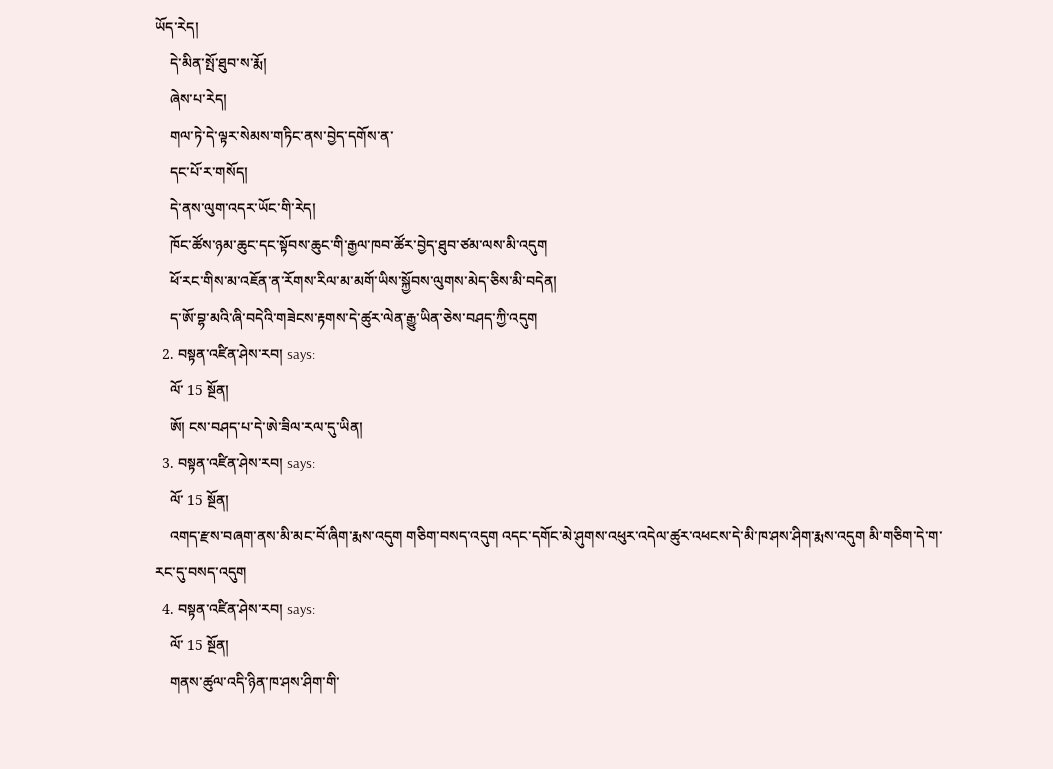ཡོད་རེད།
    དེ་མིན་སྤོ་ཐུབ་ས་རྨོ།
    ཞེས་པ་རེད།
    གལ་ཏེ་དེ་ལྟར་སེམས་གཏིང་ནས་བྱེད་དགོས་ན་
    དང་པོ་ར་གསོད།
    དེ་ནས་ལུག་འདར་ཡོང་གི་རེད།
    ཁོང་ཚོས་ཉམ་ཆུང་དང་སྟོབས་ཆུང་གི་རྒྱལ་ཁབ་ཚོར་བྱེད་ཐུབ་ཙམ་ལས་མི་འདུག
    ཕོ་རང་གིས་མ་འཇོན་ན་རོགས་རིལ་མ་མགོ་ཡིས་སྐྱོབས་ལུགས་མེད་ཅིས་མི་བདེན།
    ད་ཨོ་བྷ་མའི་ཞི་བདེའི་གཟེངས་རྟགས་དེ་ཚུར་ལེན་རྒྱུ་ཡིན་ཅེས་བཤད་ཀྱི་འདུག
  2. བསྟན་འཛིན་ཤེས་རབ། says:
    ལོ་ 15 སྔོན།
    ཨོ། ངས་བཤད་པ་དེ་ཨེ་ཟིལ་རལ་དུ་ཡིན།
  3. བསྟན་འཛིན་ཤེས་རབ། says:
    ལོ་ 15 སྔོན།
    འགད་རྫས་བཞག་ནས་མི་མང་བོ་ཞིག་རྨས་འདུག གཅིག་བསད་འདུག འདང་དགོང་མེ་ཤུགས་འཕུར་འདེལ་ཚུར་འཕངས་དེ་མི་ཁ་ཤས་ཤིག་རྨས་འདུག མི་གཅིག་དེ་ག་རང་དུ་བསད་འདུག
  4. བསྟན་འཛིན་ཤེས་རབ། says:
    ལོ་ 15 སྔོན།
    གནས་ཚུལ་འདི་ཉིན་ཁ་ཤས་ཤིག་གི་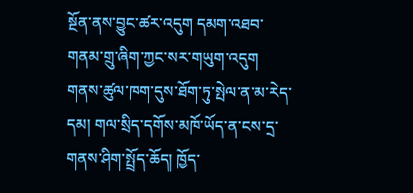སྔོན་ནས་བྱུང་ཚར་འདུག དམག་འཐབ་གནམ་གྲུ་ཞིག་ཀྱང་སར་གཡུག་འདུག གནས་ཚུལ་ཁག་དུས་ཐོག་ཏུ་སྤེལ་ན་མ་རེད་དམ། གལ་སྲིད་དགོས་མཁོ་ཡོད་ན་ངས་དྲ་གནས་ཤིག་སྤྲོད་ཆོད། ཁྱོད་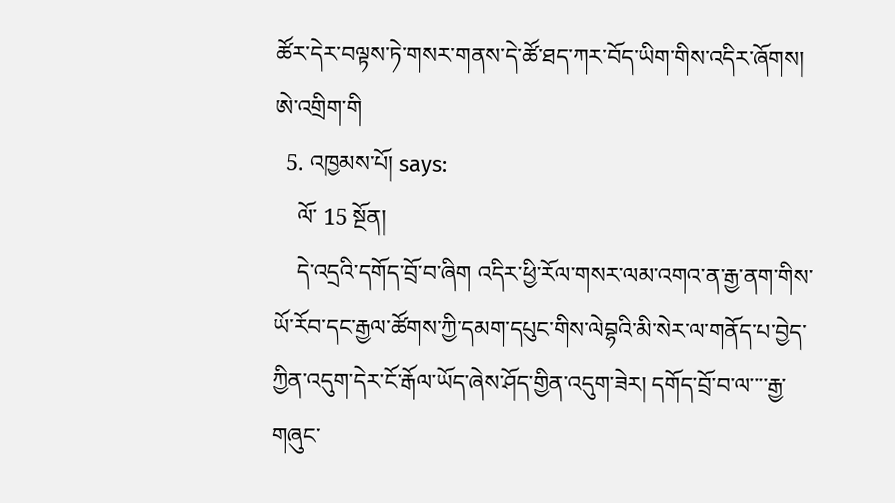ཚོར་དེར་བལྟས་ཏེ་གསར་གནས་དེ་ཚོ་ཐད་ཀར་བོད་ཡིག་གིས་འདིར་ཞོགས། ཨེ་འགྲིག་གི
  5. འཁྱམས་པོ། says:
    ལོ་ 15 སྔོན།
    དེ་འདྲའི་དགོད་བྲོ་བ་ཞིག འདིར་ཕྱི་རོལ་གསར་ལམ་འགའ་ན་རྒྱ་ནག་གིས་ཡོ་རོབ་དང་རྒྱལ་ཚོགས་ཀྱི་དམག་དཔུང་གིས་ལེབྷའི་མི་སེར་ལ་གནོད་པ་བྱེད་ཀྱིན་འདུག་དེར་ངོ་རྒོལ་ཡོད་ཞེས་ཤོད་གྱིན་འདུག་ཟེར། དགོད་བྲོ་བ་ལ་་་་རྒྱ་གཞུང་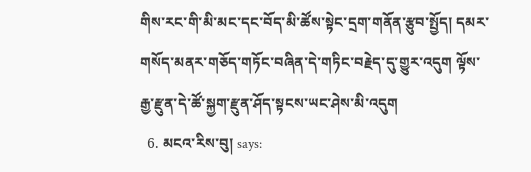གིས་རང་གི་མི་མང་དང་བོད་མི་ཚོས་སྟེང་དྲག་གནོན་རྩུབ་སྤྱོད། དམར་གསོད་མནར་གཅོད་གཏོང་བཞིན་དེ་གཏིང་བརྗེད་དུ་གྱུར་འདུག ལྟོས་རྒྱ་རྫུན་དེ་ཚོ་སྐྱག་རྫུན་ཤོད་སྟངས་ཡང་ཤེས་མི་འདུག
  6. མངའ་རིས་བུ། says: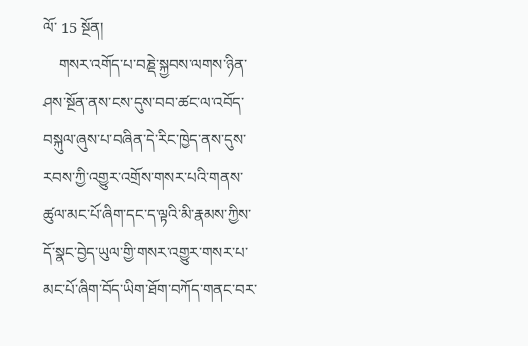ལོ་ 15 སྔོན།
    གསར་འགོད་པ་བཎྡེ་སྐྱབས་ལགས་ཉིན་ཤས་སྔོན་ནས་ངས་དུས་བབ་ཚང་ལ་འབོད་བསྐུལ་ཞུས་པ་བཞིན་དེ་རིང་ཁྱེད་ནས་དུས་རབས་ཀྱི་འགྱུར་འགྲོས་གསར་པའི་གནས་ཚུལ་མང་པོ་ཞིག་དང་ད་ལྟའི་མི་རྣམས་ཀྱིས་དོ་སྣང་བྱེད་ཡུལ་གྱི་གསར་འགྱུར་གསར་པ་མང་པོ་ཞིག་བོད་ཡིག་ཐོག་བཀོད་གནང་བར་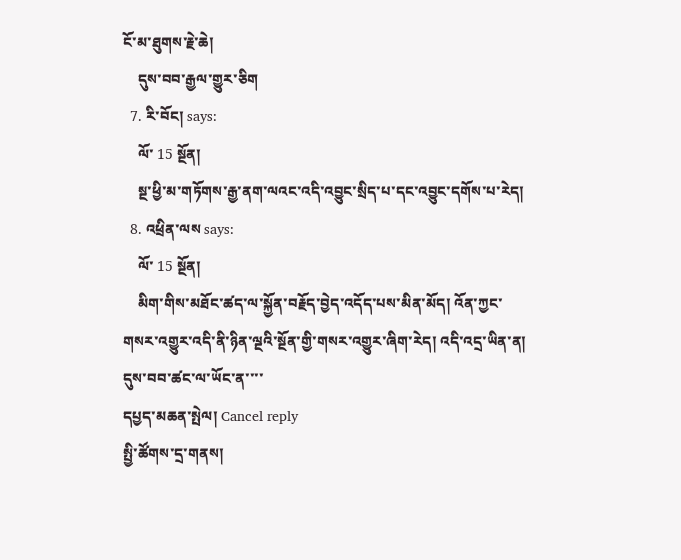ངོ་མ་ཐུགས་རྗེ་ཆེ།
    དུས་བབ་རྒྱལ་གྱུར་ཅིག
  7. རི་བོང། says:
    ལོ་ 15 སྔོན།
    སྔ་ཕྱི་མ་གཏོགས་རྒྱ་ནག་ལའང་འདི་འབྱུང་སྲིད་པ་དང་འབྱུང་དགོས་པ་རེད།
  8. འཕྲིན་ལས says:
    ལོ་ 15 སྔོན།
    མིག་གིས་མཐོང་ཚད་ལ་སྐྱོན་བརྗོད་བྱེད་འདོད་པས་མིན་མོད། འོན་ཀྱང་གསར་འགྱུར་འདི་ནི་ཉིན་ལྔའི་སྔོན་གྱི་གསར་འགྱུར་ཞིག་རེད། འདི་འདྲ་ཡིན་ན། དུས་བབ་ཚང་ལ་ཡོང་ན་་་་
དཔྱད་མཆན་སྤེལ། Cancel reply
སྤྱི་ཚོགས་དྲ་གནས།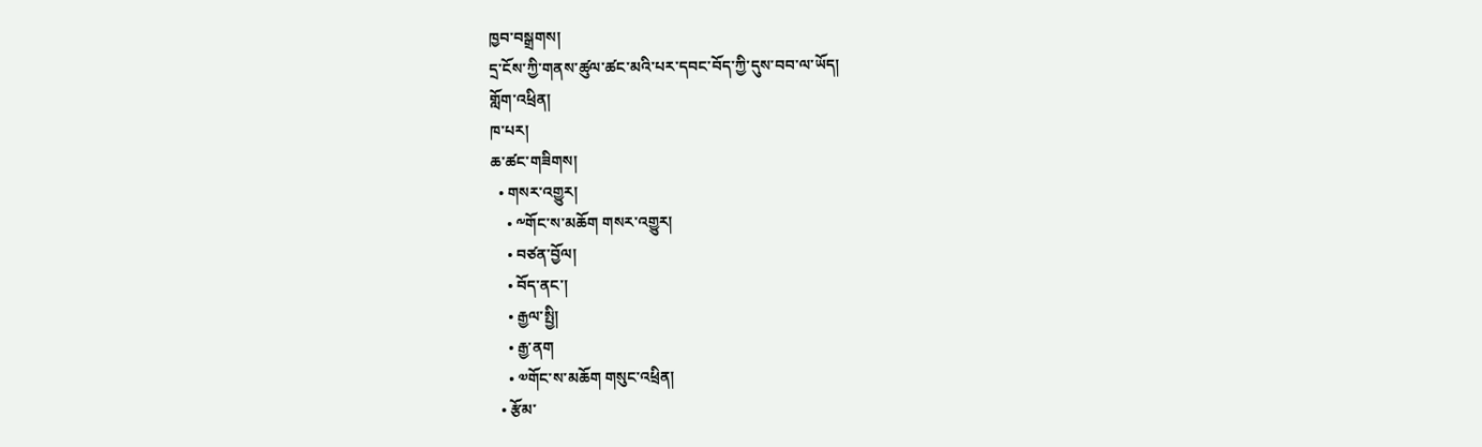ཁྱབ་བསྒྲགས།
དྲ་ངོས་ཀྱི་གནས་ཚུལ་ཚང་མའི་པར་དབང་བོད་ཀྱི་དུས་བབ་ལ་ཡོད།
གློག་འཕྲིན།
ཁ་པར།
ཆ་ཚང་གཟིགས།
  • གསར་འགྱུར།
    • ༸གོང་ས་མཆོག གསར་འགྱུར།
    • བཙན་བྱོལ།
    • བོད་ནང་།
    • རྒྱལ་སྤྱི།
    • རྒྱ་ནག
    • ༧གོང་ས་མཆོག གསུང་འཕྲིན།
  • རྩོམ་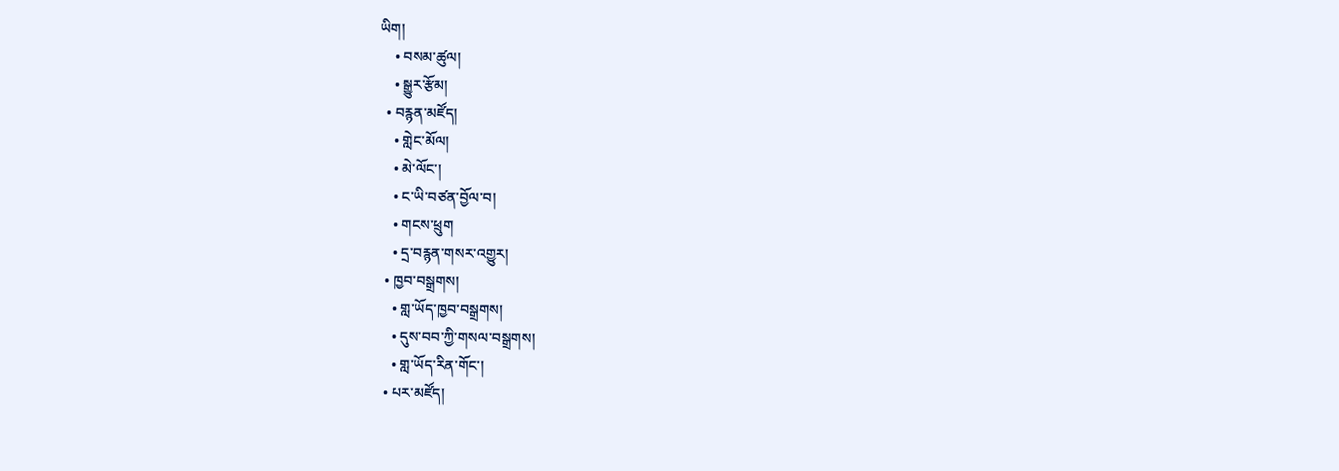ཡིག།
    • བསམ་ཚུལ།
    • སྒྱུར་རྩོམ།
  • བརྙན་མཛོད།
    • གླེང་མོལ།
    • མེ་ལོང་།
    • ང་ཡི་བཙན་བྱོལ་བ།
    • གངས་ཕྲུག
    • དྲ་བརྙན་གསར་འགྱུར།
  • ཁྱབ་བསྒྲགས།
    • གླ་ཡོད་ཁྱབ་བསྒྲགས།
    • དུས་བབ་ཀྱི་གསལ་བསྒྲགས།
    • གླ་ཡོད་རིན་གོང་།
  • པར་མཛོད།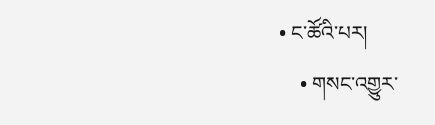• ང་ཚོའི་པར།
    • གསང་འགྱུར་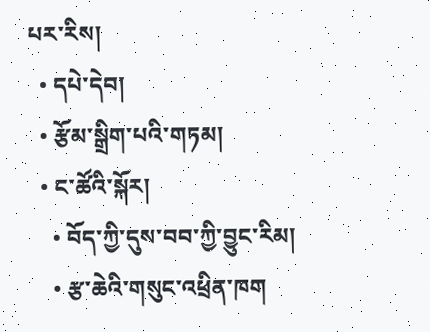པར་རིས།
  • དཔེ་དེབ།
  • རྩོམ་སྒྲིག་པའི་གཏམ།
  • ང་ཚོའི་སྐོར།
    • བོད་ཀྱི་དུས་བབ་ཀྱི་བྱུང་རིམ།
    • རྩ་ཆེའི་གསུང་འཕྲིན་ཁག